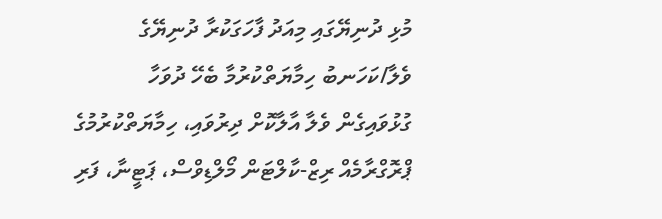މުޅި ދުނިޔޭގައި މިއަދު ފާހަގަކުރާ ދުނިޔޭގެ ވެލާ/ކަހަނބު ހިމާޔަތްކުރުމާ ބެހޭ ދުވަހާ ގުޅުވައިގެން ވެލާ އާލާކޮށް ދިރުވައި، ހިމާޔަތްކުރުމުގެ ޕްރޮގްރާމެއް ރިޒް-ކާލްޓަން މޯލްޑިވްސް، ޕަޓީނާ، ފަރި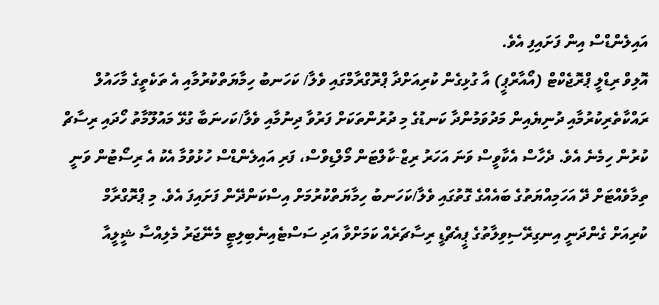އައިލެންޑްސް އިން ފަށައިފި އެވެ.
އޮލިވް ރިޑްލީ ޕްރޮޖެކްޓް (އޯއާރްޕީ) އާ ގުޅިގެން ކުރިއަށްދާ ޕްރޮގްރާމްގައި ވެލާ/ ކަހަނބު ހިމާޔަތްކުރުމާއި އެ ތަކެތީގެ މާހައުލް ރައްކާތެރިކުރުމާއި ދުނިޔެއިން މަދުވަމުންދާ ކަނޑުގެ މި ދުރުންތަކަށް ފަރުވާ ދިނުމާއި ވެލާ/ކަހނަބާ ގުޅޭ މައުލޫމާތު ހޯދައި ރިސާޗް ކުރުން ހިމެނެ އެވެ. ދެހާސް އެކާވީސް ވަނަ އަހަރު ރިޒް-ކާލްޓަން މޯލްޑިވްސް، ފަރި އައިލެންޑްސް ހުޅުވުމާ އެކު އެ ރިސޯޓުން ވަނީ ތިމާވެއްޓަށް ދޭ އަހަމިއްޔަތުގެ ބައެއްގެ ގޮތުގައި ވެލާ/ކަހަނބު ހިމާޔަތްކުރުމަށް އިސްކަންދޭން ފަށައިފަ އެވެ. މި ޕްރޮގްރާމް ކުރިއަށް ގެންދަނީ އިނގިރޭސިވިލާތުގެ ޕީއެޗްޑީ ރިސާޗަރެއް ކަމަށްވާ އަދި ސަސްޓެއިނެބިލިޓީ މެނޭޖަރު މެލިއްސާ ޝީލީއާ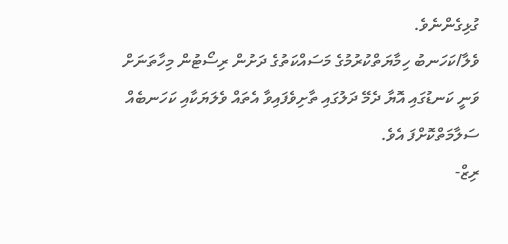ގުޅިގެންނެވެ.
ވެލާ/ކަހަނބު ހިމާޔަތްކުރުމުގެ މަސައްކަތުގެ ދަށުން ރިސޯޓުން މިހާތަނަށް ވަނީ ކަނޑުގައި އޮޔާ ދެމޭ ދަލުގައި ތާށިވެފައިވާ އެތައް ވެލަޔަކާއި ކަހަނބެއް ސަލާމަތްކޮށްފަ އެވެ.
ރިޒް-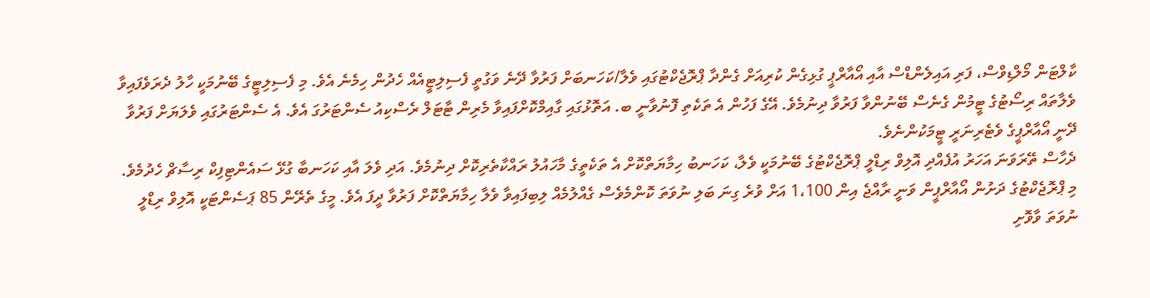ކާލްޓަން މޯލްޑިވްސް، ފަރި އައިލެންޑްސް އާއި އޯއާރްޕީ ގުޅިގެން ކުރިއަށް ގެންދާ ޕްރޮޖެކްޓުގައި ވެލާ/ކަހަނބަށް ފަރުވާ ދޭނެ ވަގުތީ ފެސިލިޓީއެއް ހެދުން ހިމެނެ އެވެ. މި ފެސިލިޓީގެ ބޭނުމަކީ ހާލު ދެރަވެފައިވާ ވެލާތައް ރިސޯޓުގެ ޓީމުން ގެނެސް ބޭނުންވާ ފަރުވާ ދިނުމެވެ. އޭގެ ފަހުން އެ ތަކެތި ފޮނުވާނީ ބ. އަތޮޅުގައި ގާއިމްކޮށްފައިވާ މެރިން ޓާޓަލް ރެސްކިއު ސެންޓަރުގަ އެވެ. އެ ސެންޓަރުގައި ވެލަޔަށް ފަރުވާ ދޭނީ އޯއާރްޕީގެ ވެޓެރިނަރީ ޓީމަކުންނެވެ.
ދެހާސް ތޭރަވަނަ އަހަރު އުފެއްދި އޮލިވް ރިޑްލީ ޕްރޮޖެކްޓުގެ ބޭނުމަކީ ވެލާ، ކަހަނބު ހިމާޔަތްކޮށް އެ ތަކެތީގެ މާހައުލު ރައްކާތެރިކޮށް ދިނުމެވެ. އަދި ވެލަ އާއި ކަހަނބާ ގުޅޭ ސައެންޓިފިކް ރިސާޗް ހެދުމެވެ.
މި ޕްރޮޖެކްޓުގެ ދަށުން އޯއާރްޕީން ވަނީ ރާއްޖެ އިން 1،100 އަށް ވުރެ ގިނަ ބަލި ނުވަތަ ކޮންމެވެސް ގެއްލުމެއް ލިބިފައިވާ ވެލާ ހިމާޔަތްކޮށް ފަރުވާ ދީފަ އެވެ. މީގެ ތެރޭން 85 ޕަސެންޓަކީ އޮލިވް ރިޑްލީ ނުވަތަ ވާވޮށި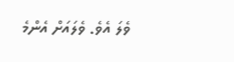ވެލަ އެވެ. ވެލައަށް އެންމެ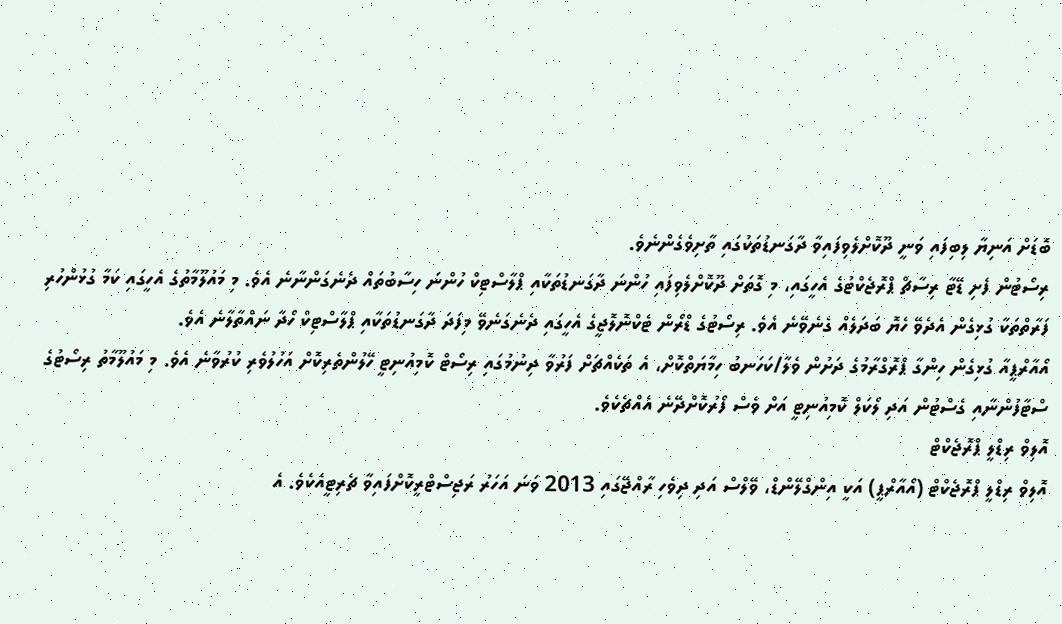ބޮޑަށް އަނިޔާ ލިބިފައި ވަނީ ދޫކޮށްލެވިފައިވާ ދާގަނޑުތަކުގައި ތާށިވެގެންނެވެ.
ރިސޯޓުން ފެށި ޑޭޓާ ރިސާޗް ޕްރޮޖެކްޓުގެ އެހީގައި، މި ގޮތަށް ދޫކޮށްލެވިފައި ހުންނަ ދާގަނޑުތަކާއި ޕްލާސްޓިކް ހުންނަ ހިސާބުތައް ދެނެގަންނާނެ އެވެ. މި މައުލޫމާތުގެ އެހީގައި ކަމާ ގުޅުންހުރި ފަރާތްތަކާ ގުޅިގެން އެދެވޭ ހެޔޮ ބަދަލެއް ގެނެވޭނެ އެވެ. ރިސޯޓުގެ ޑްރޯން ޓެކްނޮލޮޖީގެ އެހީގައި ދެނެގަނެވޭ މިފަދަ ދާގަނޑުތަކާއި ޕްލާސްޓިކް ހޯދާ ނައްތާލާނެ އެވެ.
އޯއާރްޕީއާ ގުޅިގެން ހިންގާ ޕްރޮގްރާމުގެ ދަށުން ވެލާ/ކަހަނބު ހިމާޔަތްކޮށް، އެ ތަކެއްޗަށް ފަރުވާ ދިނުމުގައި ރިސޯޓް ކޮމިއުނިޓީ ހޭލުންތެރިކޮށް އަހުލުވެރި ކުރުވާނެ އެވެ. މި މައުލޫމާތު ރިސޯޓުގެ ސްޓާފުންނާއި ގެސްޓުން އަދި ލޯކަލް ކޮމިއުނިޓީ އަށް ވެސް ފޯރުކޮށްދޭނެ އެއްޗެކެވެ.
އޮލިވް ރިޑްލީ ޕްރޮޖެކްޓް
އޮލިވް ރިޑްލީ ޕްރޮޖެކްޓް (އޯއާރްޕީ) އަކީ އިންގްލޭންޑް، ވޭލްސް އަދި ދިވެހި ރާއްޖޭގައި 2013 ވަނަ އަހަރު ރަޖިސްޓްރީކޮށްފައިވާ ޗެރިޓީއެކެވެ. އެ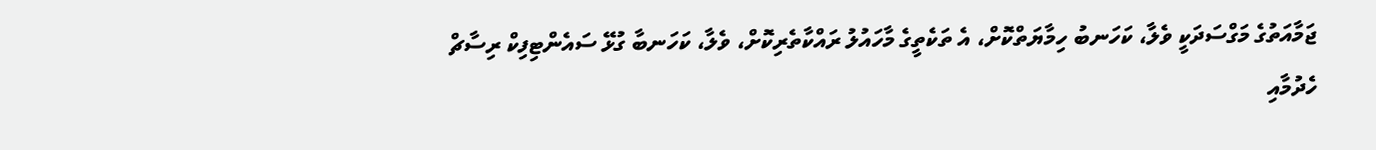ޖަމާއަތުގެ މަގްސަދަކީ ވެލާ، ކަހަނބު ހިމާޔަތްކޮށް، އެ ތަކެތީގެ މާހައުލު ރައްކާތެރިކޮށް، ވެލާ، ކަހަނބާ ގުޅޭ ސައެންޓިފިކް ރިސާޗް ހެދުމާއި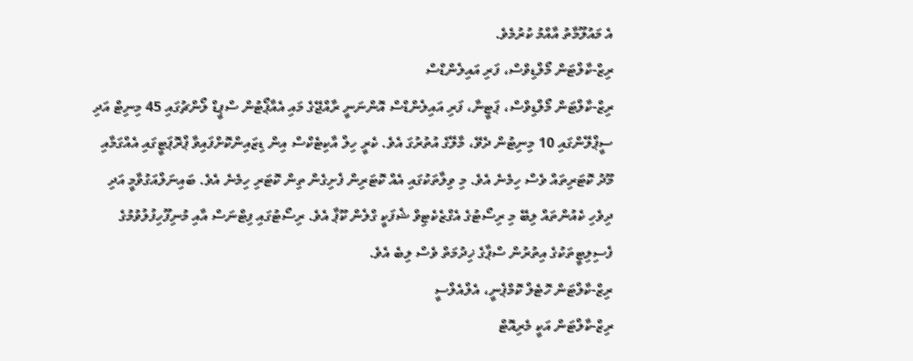އެ މައުލޫމާތު އާއްމު ކުރުމެވެ.
ރިޒް-ކާލްޓަން މޯލްޑިވްސް، ފަރި އައިލެންޑްސް
ރިޒް-ކާލްޓަން މޯލްޑިވްސް، ޕަޓީނާ، ފަރި އައިލެންޑްސް އޮންނަނީ ރާއްޖޭގެ މައި އެއާޕޯޓުން ސްޕީޑް ލޯންޗުގައި 45 މިނިޓް އަދި ސީޕްލޭންގައި 10 މިނިޓުން ދެވޭ، މާލޭގެ އުތުރުގަ އެވެ. ކެރީ ހިލް އާކިޓެކްސް އިން ޑިޒައިންކޮށްފައިވާ ޕްރޮޕަޓީގައި އެއްގަމާއި މޫދު ކޮޓަރިތައް ވެސް ހިމެނެ އެވެ. މި ވިލާތަކުގައި އެއް ކޮޓަރިން ފެށިގެން ތިން ކޮޓަރި ހިމެނެ އެވެ. ބައިނަލްއަގުވާމީ އަދި ދިވެހި ކެއުންތައް ލިބޭ މި ރިސޯޓުގެ އެގްޒެކެޓިވް ޝެފަކީ ގްލެން ކޫޕާ އެވެ. ރިސޯޓުގައި ފިޓްނަސް އާއި މުނިފޫހިފުލުވުމުގެ ފެސިލިޓީތަކުގެ އިތުރުން ސްޕާގެ ޚިދުމަތް ވެސް ލިބެ އެވެ.
ރިޒް-ކާލްޓަން ހޮޓެލް ކޮމްޕެނީ، އެލްއެލްސީ
ރިޒް-ކާލްޓަން އަކީ މެރިއޮޓް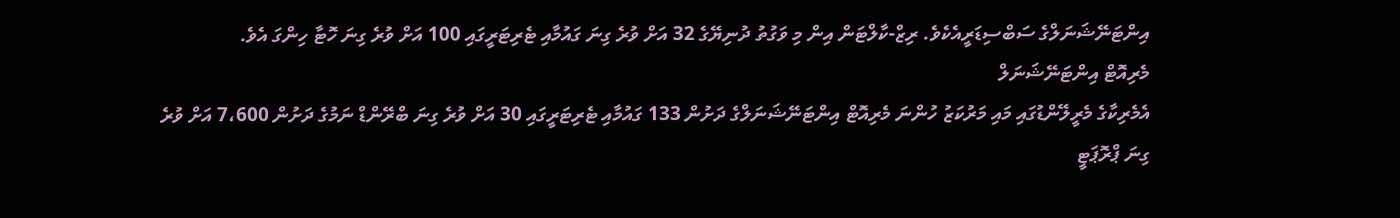އިންޓަނޭޝަނަލްގެ ސަބްސިޑަރީއެކެވެ. ރިޒް-ކާލްޓަން އިން މި ވަގުތު ދުނިޔޭގެ 32 އަށް ވުރެ ގިނަ ގައުމާއި ޓެރިޓަރީގައި 100 އަށް ވުރެ ގިނަ ހޮޓާ ހިންގަ އެވެ.
މެރިއޮޓް އިންޓަނޭޝަނަލް
އެމެރިކާގެ މެރީލޭންޑުގައި މައި މަރުކަޒު ހުންނަ މެރިއޮޓް އިންޓަނޭޝަނަލްގެ ދަށުން 133 ގައުމާއި ޓެރިޓަރީގައި 30 އަށް ވުރެ ގިނަ ބްރޭންޑް ނަމުގެ ދަށުން 7،600 އަށް ވުރެ ގިނަ ޕްރޮޕަޓީ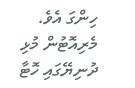ހިންގަ އެވެ. މެރިއޮޓުން މުޅި ދުނިޔޭގައި ހޮޓާ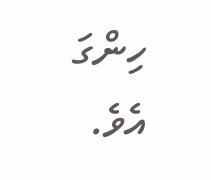ހިންގަ އެވެ.